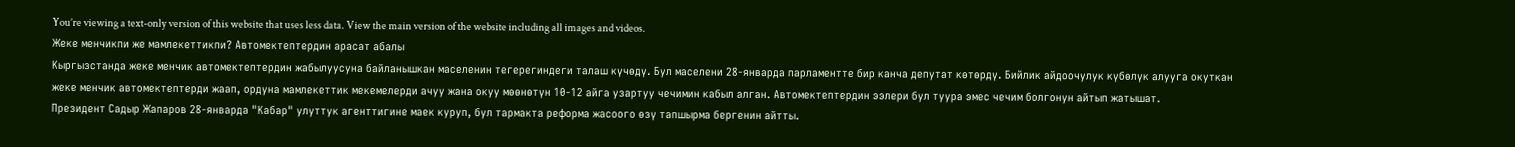You’re viewing a text-only version of this website that uses less data. View the main version of the website including all images and videos.
Жеке менчикпи же мамлекеттикпи? Автомектептердин арасат абалы
Кыргызстанда жеке менчик автомектептердин жабылуусуна байланышкан маселенин тегерегиндеги талаш күчөдү. Бул маселени 28-январда парламентте бир канча депутат көтөрдү. Бийлик айдоочулук күбөлүк алууга окуткан жеке менчик автомектептерди жаап, ордуна мамлекеттик мекемелерди ачуу жана окуу мөөнөтүн 10-12 айга узартуу чечимин кабыл алган. Автомектептердин ээлери бул туура эмес чечим болгонун айтып жатышат.
Президент Садыр Жапаров 28-январда "Кабар" улуттук агенттигине маек куруп, бул тармакта реформа жасоого өзү тапшырма бергенин айтты.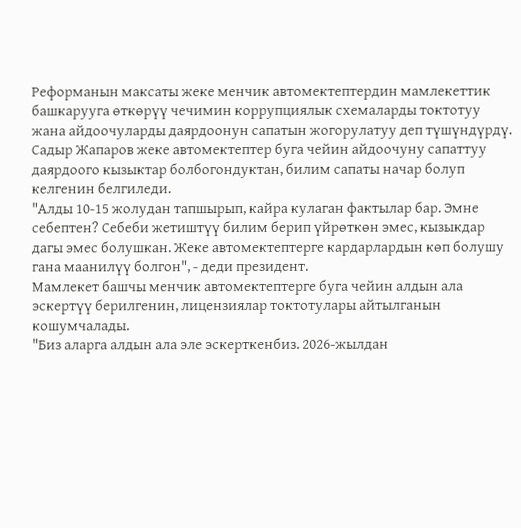Реформанын максаты жеке менчик автомектептердин мамлекеттик башкарууга өткөрүү чечимин коррупциялык схемаларды токтотуу жана айдоочуларды даярдоонун сапатын жогорулатуу деп түшүндүрдү.
Садыр Жапаров жеке автомектептер буга чейин айдоочуну сапаттуу даярдоого кызыктар болбогондуктан, билим сапаты начар болуп келгенин белгиледи.
"Алды 10-15 жолудан тапшырып, кайра кулаган фактылар бар. Эмне себептен? Себеби жетиштүү билим берип үйрөткөн эмес, кызыкдар дагы эмес болушкан. Жеке автомектептерге кардарлардын көп болушу гана маанилүү болгон", - деди президент.
Мамлекет башчы менчик автомектептерге буга чейин алдын ала эскертүү берилгенин, лицензиялар токтотулары айтылганын кошумчалады.
"Биз аларга алдын ала эле эскерткенбиз. 2026-жылдан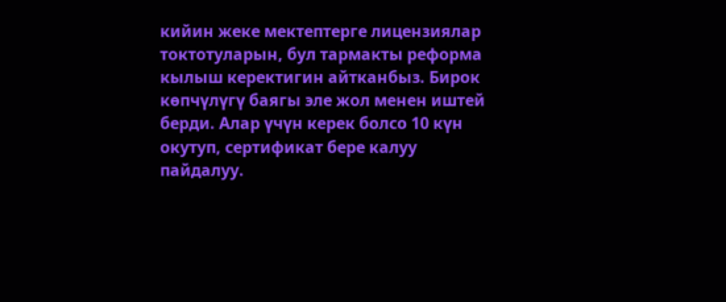кийин жеке мектептерге лицензиялар токтотуларын, бул тармакты реформа кылыш керектигин айтканбыз. Бирок көпчүлүгү баягы эле жол менен иштей берди. Алар үчүн керек болсо 10 күн окутуп, сертификат бере калуу пайдалуу.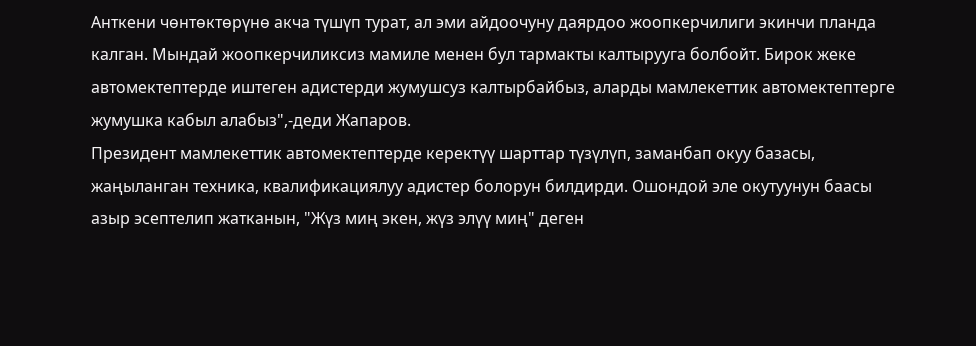Анткени чөнтөктөрүнө акча түшүп турат, ал эми айдоочуну даярдоо жоопкерчилиги экинчи планда калган. Мындай жоопкерчиликсиз мамиле менен бул тармакты калтырууга болбойт. Бирок жеке автомектептерде иштеген адистерди жумушсуз калтырбайбыз, аларды мамлекеттик автомектептерге жумушка кабыл алабыз",-деди Жапаров.
Президент мамлекеттик автомектептерде керектүү шарттар түзүлүп, заманбап окуу базасы, жаңыланган техника, квалификациялуу адистер болорун билдирди. Ошондой эле окутуунун баасы азыр эсептелип жатканын, "Жүз миң экен, жүз элүү миң" деген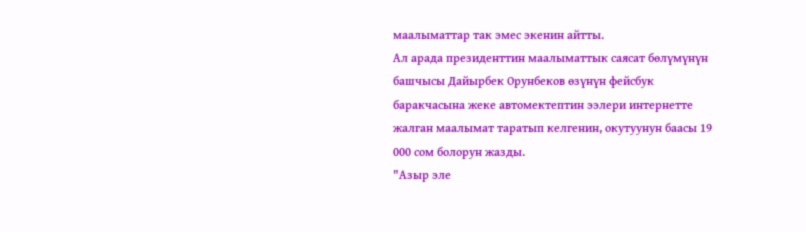маалыматтар так эмес экенин айтты.
Ал арада президенттин маалыматтык саясат бөлүмүнүн башчысы Дайырбек Орунбеков өзүнүн фейсбук баракчасына жеке автомектептин ээлери интернетте жалган маалымат таратып келгенин, окутуунун баасы 19 000 сом болорун жазды.
"Азыр эле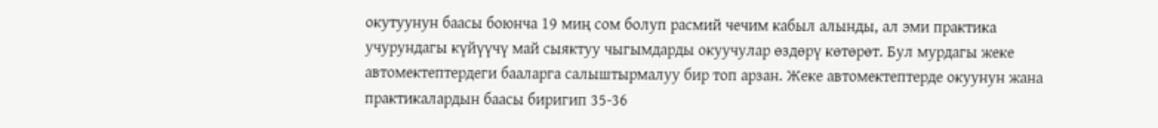окутуунун баасы боюнча 19 миң сом болуп расмий чечим кабыл алынды, ал эми практика учурундагы күйүүчү май сыяктуу чыгымдарды окуучулар өздөрү көтөрөт. Бул мурдагы жеке автомектептердеги бааларга салыштырмалуу бир топ арзан. Жеке автомектептерде окуунун жана практикалардын баасы биригип 35-36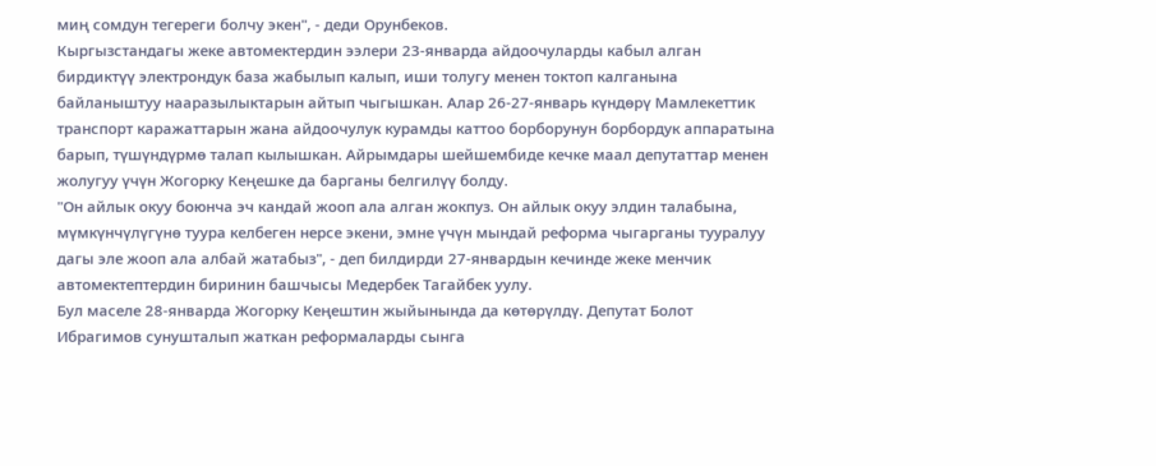миң сомдун тегереги болчу экен", - деди Орунбеков.
Кыргызстандагы жеке автомектердин ээлери 23-январда айдоочуларды кабыл алган бирдиктүү электрондук база жабылып калып, иши толугу менен токтоп калганына байланыштуу нааразылыктарын айтып чыгышкан. Алар 26-27-январь күндөрү Мамлекеттик транспорт каражаттарын жана айдоочулук курамды каттоо борборунун борбордук аппаратына барып, түшүндүрмө талап кылышкан. Айрымдары шейшембиде кечке маал депутаттар менен жолугуу үчүн Жогорку Кеңешке да барганы белгилүү болду.
"Он айлык окуу боюнча эч кандай жооп ала алган жокпуз. Он айлык окуу элдин талабына, мүмкүнчүлүгүнө туура келбеген нерсе экени, эмне үчүн мындай реформа чыгарганы тууралуу дагы эле жооп ала албай жатабыз", - деп билдирди 27-январдын кечинде жеке менчик автомектептердин биринин башчысы Медербек Тагайбек уулу.
Бул маселе 28-январда Жогорку Кеңештин жыйынында да көтөрүлдү. Депутат Болот Ибрагимов сунушталып жаткан реформаларды сынга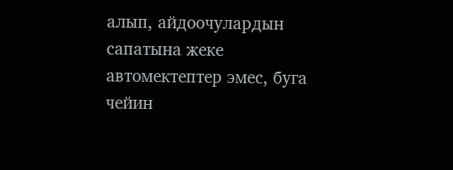алып, айдоочулардын сапатына жеке автомектептер эмес, буга чейин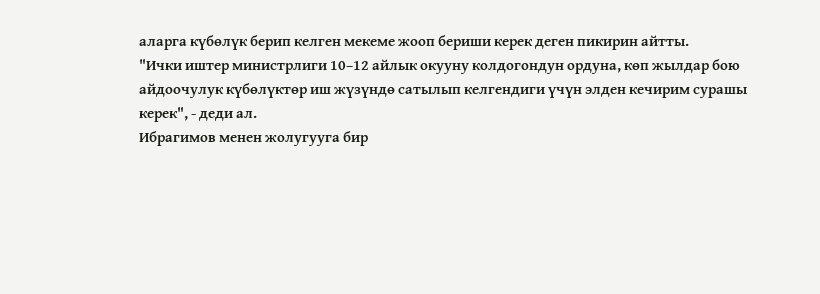аларга күбөлүк берип келген мекеме жооп бериши керек деген пикирин айтты.
"Ички иштер министрлиги 10–12 айлык окууну колдогондун ордуна, көп жылдар бою айдоочулук күбөлүктөр иш жүзүндө сатылып келгендиги үчүн элден кечирим сурашы керек", - деди ал.
Ибрагимов менен жолугууга бир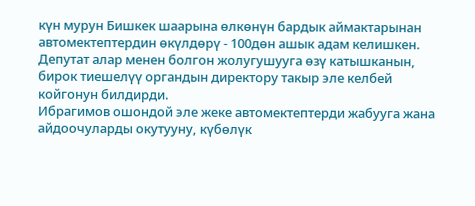күн мурун Бишкек шаарына өлкөнүн бардык аймактарынан автомектептердин өкүлдөрү - 100дөн ашык адам келишкен. Депутат алар менен болгон жолугушууга өзү катышканын, бирок тиешелүү органдын директору такыр эле келбей койгонун билдирди.
Ибрагимов ошондой эле жеке автомектептерди жабууга жана айдоочуларды окутууну, күбөлүк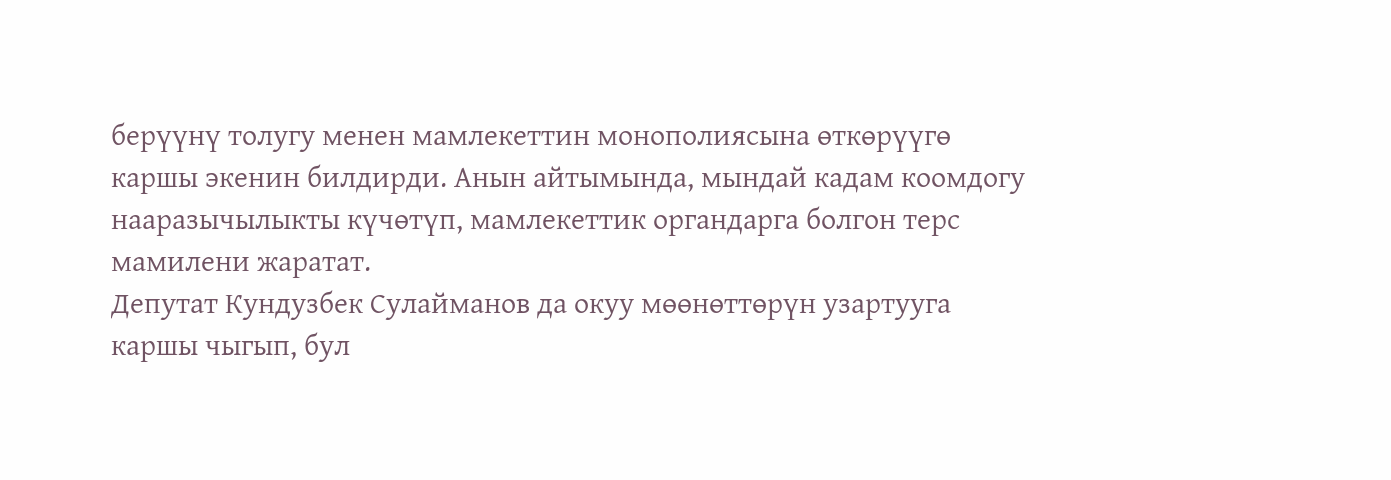берүүнү толугу менен мамлекеттин монополиясына өткөрүүгө каршы экенин билдирди. Анын айтымында, мындай кадам коомдогу нааразычылыкты күчөтүп, мамлекеттик органдарга болгон терс мамилени жаратат.
Депутат Кундузбек Сулайманов да окуу мөөнөттөрүн узартууга каршы чыгып, бул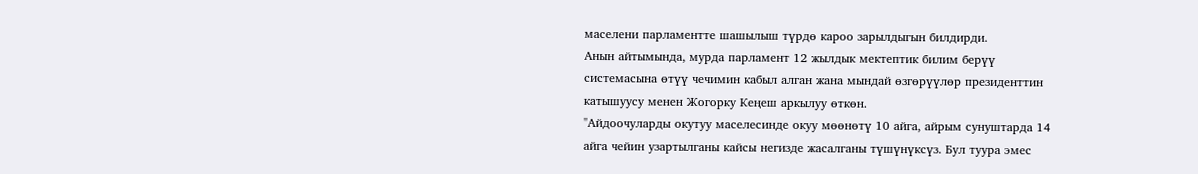маселени парламентте шашылыш түрдө кароо зарылдыгын билдирди.
Анын айтымында, мурда парламент 12 жылдык мектептик билим берүү системасына өтүү чечимин кабыл алган жана мындай өзгөрүүлөр президенттин катышуусу менен Жогорку Кеңеш аркылуу өткөн.
"Айдоочуларды окутуу маселесинде окуу мөөнөтү 10 айга, айрым сунуштарда 14 айга чейин узартылганы кайсы негизде жасалганы түшүнүксүз. Бул туура эмес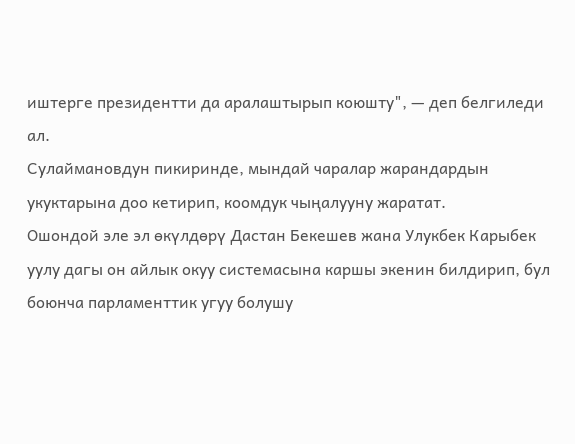иштерге президентти да аралаштырып коюшту", — деп белгиледи ал.
Сулаймановдун пикиринде, мындай чаралар жарандардын укуктарына доо кетирип, коомдук чыңалууну жаратат.
Ошондой эле эл өкүлдөрү Дастан Бекешев жана Улукбек Карыбек уулу дагы он айлык окуу системасына каршы экенин билдирип, бул боюнча парламенттик угуу болушу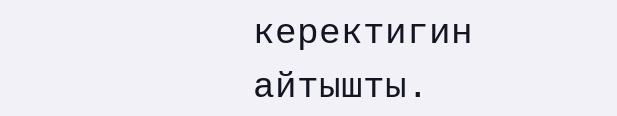керектигин айтышты.